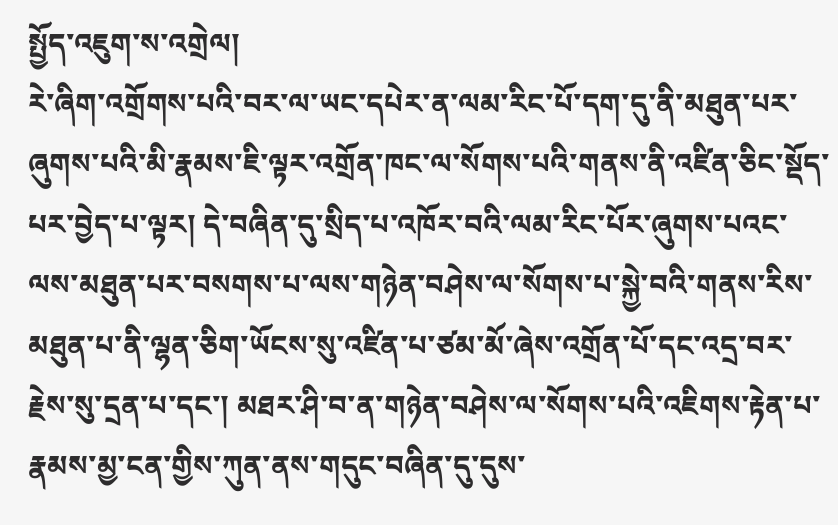སྤྱོད་འཇུག་ས་འགྲེལ།
རེ་ཞིག་འགྲོགས་པའི་བར་ལ་ཡང་དཔེར་ན་ལམ་རིང་པོ་དག་དུ་ནི་མཐུན་པར་ཞུགས་པའི་མི་རྣམས་ཇི་ལྟར་འགྲོན་ཁང་ལ་སོགས་པའི་གནས་ནི་འཛིན་ཅིང་སྡོད་པར་བྱེད་པ་ལྟར། དེ་བཞིན་དུ་སྲིད་པ་འཁོར་བའི་ལམ་རིང་པོར་ཞུགས་པའང་ལས་མཐུན་པར་བསགས་པ་ལས་གཉེན་བཤེས་ལ་སོགས་པ་སྐྱེ་བའི་གནས་རིས་མཐུན་པ་ནི་ལྷན་ཅིག་ཡོངས་སུ་འཛིན་པ་ཙམ་མོ་ཞེས་འགྲོན་པོ་དང་འདྲ་བར་རྗེས་སུ་དྲན་པ་དང་། མཐར་ཤི་བ་ན་གཉེན་བཤེས་ལ་སོགས་པའི་འཇིགས་རྟེན་པ་རྣམས་མྱ་ངན་གྱིས་ཀུན་ནས་གདུང་བཞིན་དུ་དུས་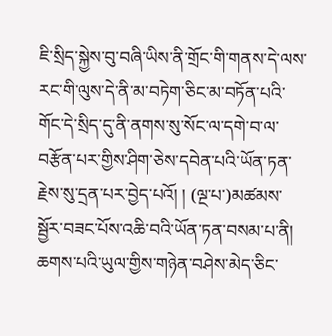ཇི་སྲིད་སྐྱེས་བུ་བཞི་ཡིས་ནི་གྲོང་གི་གནས་དེ་ལས་རང་གི་ལུས་དེ་ནི་མ་བཏེག་ཅིང་མ་བཏོན་པའི་གོང་དེ་སྲིད་དུ་ནི་ནགས་སུ་སོང་ལ་དགེ་བ་ལ་བརྩོན་པར་གྱིས་ཤིག་ཅེས་དབེན་པའི་ཡོན་ཏན་རྗེས་སུ་དྲན་པར་བྱེད་པའོ། ། (ལྔ་པ་)མཚམས་སྦྱོར་བཟང་པོས་འཆི་བའི་ཡོན་ཏན་བསམ་པ་ནི། ཆགས་པའི་ཡུལ་གྱིས་གཉེན་བཤེས་མེད་ཅིང་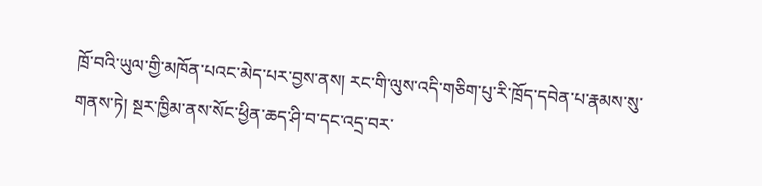ཁྲོ་བའི་ཡུལ་གྱི་མཁོན་པའང་མེད་པར་བྱས་ནས། རང་གི་ལུས་འདི་གཅིག་པུ་རི་ཁྲོད་དབེན་པ་རྣམས་སུ་གནས་ཏེ། སྔར་ཁྱིམ་ནས་སོང་ཕྱིན་ཆད་ཤི་བ་དང་འདྲ་བར་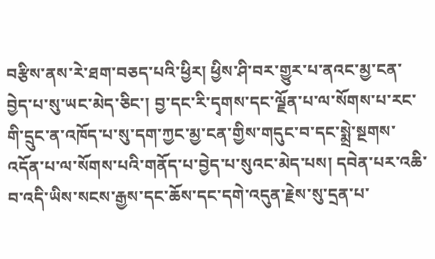བརྩིས་ནས་རེ་ཐག་བཅད་པའི་ཕྱིར། ཕྱིས་ཤི་བར་གྱུར་པ་ནའང་མྱ་ངན་བྱེད་པ་སུ་ཡང་མེད་ཅིང་། བྱ་དང་རི་དྭགས་དང་ལྗོན་པ་ལ་སོགས་པ་རང་གི་དྲུང་ན་འཁོད་པ་སུ་དག་ཀྱང་མྱ་ངན་གྱིས་གདུང་བ་དང་སྨྲེ་སྔགས་འདོན་པ་ལ་སོགས་པའི་གནོད་པ་བྱེད་པ་སུའང་མེད་པས། དབེན་པར་འཆི་བ་འདི་ཡིས་སངས་རྒྱས་དང་ཆོས་དང་དགེ་འདུན་རྗེས་སུ་དྲན་པ་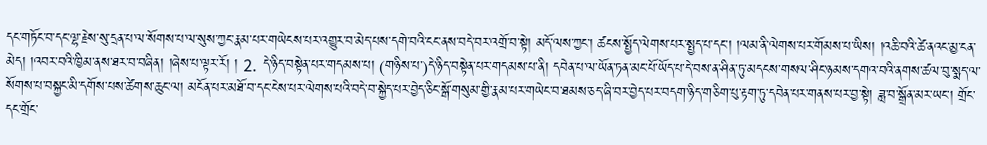དང་གཏོང་བ་དང་ལྷ་རྗེས་སུ་དྲན་པ་ལ་སོགས་པ་ལ་སུས་ཀྱང་རྣམ་པར་གཡེངས་པར་འགྱུར་བ་མེད་པས་དགེ་བའི་ངང་ནས་བདེ་བར་འགྲོ་བ་སྟེ། མདོ་ལས་ཀྱང་། ཚངས་སྤྱོད་ལེགས་པར་སྤྱད་པ་དང་། །ལམ་ནི་ལེགས་པར་གོམས་པ་ཡིས། །འཆི་བའི་ཚེ་ནའང་མྱ་ངན་མེད། །འབར་བའི་ཁྱིམ་ནས་ཐར་བ་བཞིན། །ཞེས་པ་ལྟར་རོ། ། ⒉ དེ་ཉིད་བསྟེན་པར་གདམས་པ། (གཉིས་པ་)དེ་ཉིད་བསྟེན་པར་གདམས་པ་ནི། དབེན་པ་ལ་ཡོན་ཏན་མང་པོ་ཡོད་པ་དེ་བས་ན་ཤིན་ཏུ་མདངས་གསལ་ཤིང་ཉམས་དགའ་བའི་ནགས་ཚལ་བུ་སྨད་ལ་སོགས་པ་བསྐྱང་མི་དགོས་པས་ཚེགས་ཆུང་ལ། མངོན་པར་མཐོ་བ་དང་ངེས་པར་ལེགས་པའི་བདེ་བ་སྐྱེད་པར་བྱེད་ཅིང་སྒོ་གསུམ་གྱི་རྣམ་པར་གཡེང་བ་ཐམས་ཅད་ཞི་བར་བྱེད་པར་བདག་ཉིད་གཅིག་པུ་རྟག་ཏུ་དབེན་པར་གནས་པར་བྱ་སྟེ། ཟླ་བ་སྒྲོན་མར་ཡང་། གྲོང་དང་གྲོང་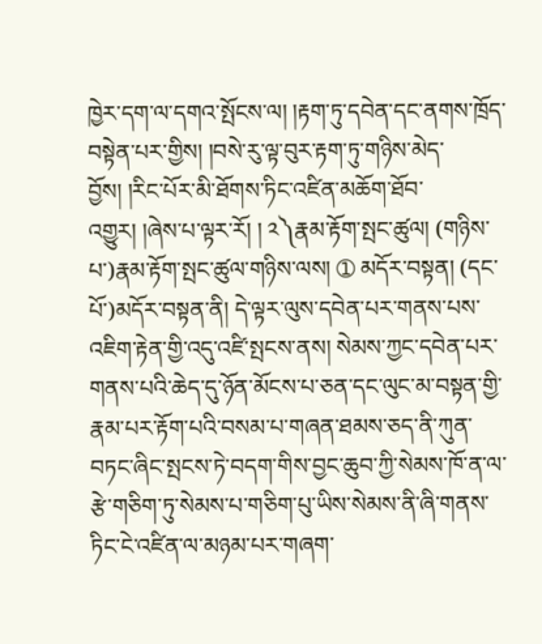ཁྱེར་དག་ལ་དགའ་སྤོངས་ལ། །རྟག་ཏུ་དབེན་དང་ནགས་ཁྲོད་བསྟེན་པར་གྱིས། །བསེ་རུ་ལྟ་བུར་རྟག་ཏུ་གཉིས་མེད་བྱོས། །རིང་པོར་མི་ཐོགས་ཏིང་འཛིན་མཆོག་ཐོབ་འགྱུར། །ཞེས་པ་ལྟར་རོ། ། ༢༽རྣམ་རྟོག་སྤང་ཚུལ། (གཉིས་པ་)རྣམ་རྟོག་སྤང་ཚུལ་གཉིས་ལས། ➀ མདོར་བསྟན། (དང་པོ་)མདོར་བསྟན་ནི། དེ་ལྟར་ལུས་དབེན་པར་གནས་པས་འཇིག་རྟེན་གྱི་འདུ་འཛི་སྤངས་ནས། སེམས་ཀྱང་དབེན་པར་གནས་པའི་ཆེད་དུ་ཉོན་མོངས་པ་ཅན་དང་ལུང་མ་བསྟན་གྱི་རྣམ་པར་རྟོག་པའི་བསམ་པ་གཞན་ཐམས་ཅད་ནི་ཀུན་བཏང་ཞིང་སྤངས་ཏེ་བདག་གིས་བྱང་ཆུབ་ཀྱི་སེམས་ཁོ་ན་ལ་རྩེ་གཅིག་ཏུ་སེམས་པ་གཅིག་པུ་ཡིས་སེམས་ནི་ཞི་གནས་ཏིང་ངེ་འཛིན་ལ་མཉམ་པར་གཞག་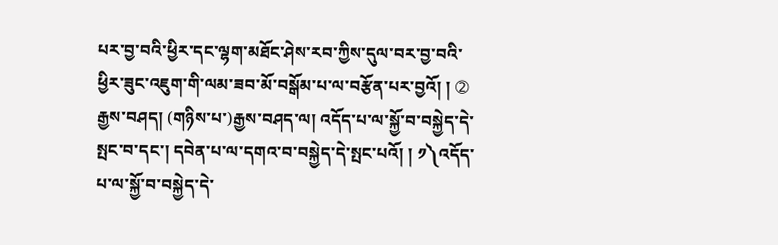པར་བྱ་བའི་ཕྱིར་དང་ལྷག་མཐོང་ཤེས་རབ་ཀྱིས་དུལ་བར་བྱ་བའི་ཕྱིར་ཟུང་འཇུག་གི་ལམ་ཟབ་མོ་བསྒོམ་པ་ལ་བརྩོན་པར་བྱའོ། ། ➁ རྒྱས་བཤད། (གཉིས་པ་)རྒྱས་བཤད་ལ། འདོད་པ་ལ་སྐྱོ་བ་བསྐྱེད་དེ་སྤང་བ་དང་། དབེན་པ་ལ་དགའ་བ་བསྐྱེད་དེ་སྤང་པའོ། ། ༡༽འདོད་པ་ལ་སྐྱོ་བ་བསྐྱེད་དེ་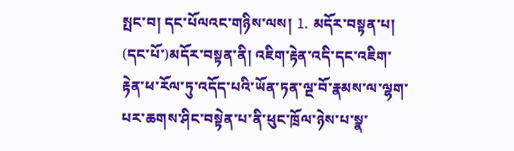སྤང་བ། དང་པོལའང་གཉིས་ལས། ⒈ མདོར་བསྟན་པ། (དང་པོ་)མདོར་བསྟན་ནི། འཇིག་རྟེན་འདི་དང་འཇིག་རྟེན་ཕ་རོལ་ཏུ་འདོད་པའི་ཡོན་ཏན་ལྔ་བོ་རྣམས་ལ་ལྷག་པར་ཆགས་ཤིང་བསྟེན་པ་ནི་ཕུང་ཁྲོལ་ཉེས་པ་སྣ་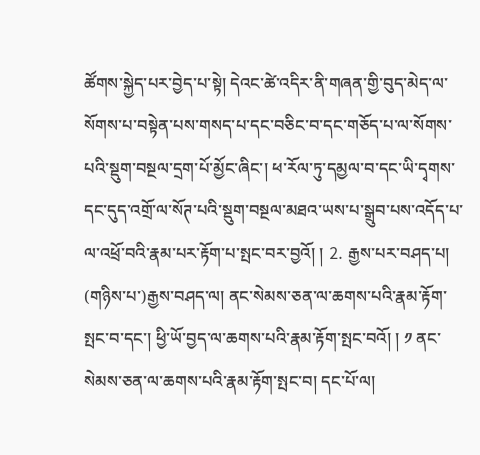ཚོགས་སྐྱེད་པར་བྱེད་པ་སྟེ། དེའང་ཚེ་འདིར་ནི་གཞན་གྱི་བུད་མེད་ལ་སོགས་པ་བསྟེན་པས་གསད་པ་དང་བཅིང་བ་དང་གཅོད་པ་ལ་སོགས་པའི་སྡུག་བསྔལ་དྲག་པོ་མྱོང་ཞིང་། ཕ་རོལ་ཏུ་དམྱལ་བ་དང་ཡི་དྭགས་དང་དུད་འགྲོ་ལ་སོཊ་པའི་སྡུག་བསྔལ་མཐའ་ཡས་པ་སྒྲུབ་པས་འདོད་པ་ལ་འཕྲོ་བའི་རྣམ་པར་རྟོག་པ་སྤང་བར་བྱའོ། ། ⒉ རྒྱས་པར་བཤད་པ། (གཉིས་པ་)རྒྱས་བཤད་ལ། ནང་སེམས་ཅན་ལ་ཆགས་པའི་རྣམ་རྟོག་སྤང་བ་དང་། ཕྱི་ཡོ་བྱད་ལ་ཆགས་པའི་རྣམ་རྟོག་སྤང་བའོ། ། ༡ ནང་སེམས་ཅན་ལ་ཆགས་པའི་རྣམ་རྟོག་སྤང་བ། དང་པོ་ལ།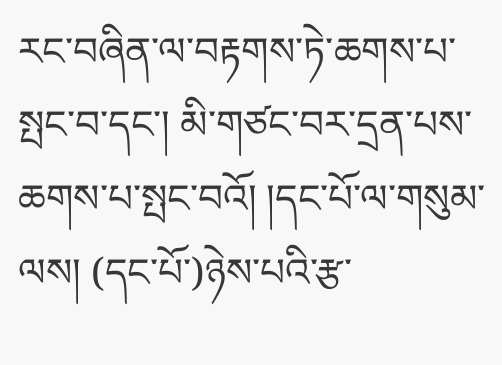རང་བཞིན་ལ་བརྟགས་ཏེ་ཆགས་པ་སྤང་བ་དང་། མི་གཙང་བར་དྲན་པས་ཆགས་པ་སྤང་བའོ། །དང་པོ་ལ་གསུམ་ལས། (དང་པོ་)ཉེས་པའི་རྩ་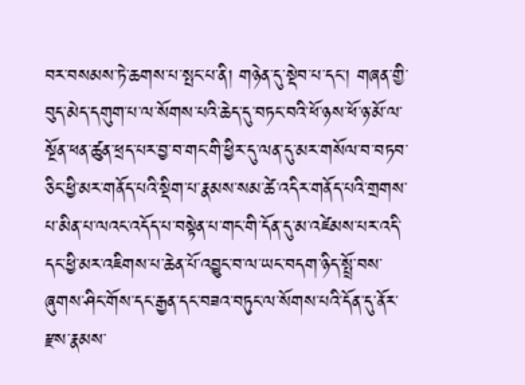བར་བསམས་ཏེ་ཆགས་པ་སྤང་པ་ནི། གཉེན་དུ་སྡེབ་པ་དང་། གཞན་གྱི་བུད་མེད་དགུག་པ་ལ་སོགས་པའི་ཆེད་དུ་བཏང་བའི་ཕོ་ཉས་ཕོ་ཉ་མོ་ལ་སྔོན་ཕན་ཚུན་ཕྲད་པར་བྱ་བ་གང་གི་ཕྱིར་དུ་ལན་དུ་མར་གསོལ་བ་བཏབ་ཅིང་ཕྱི་མར་གནོད་པའི་སྡིག་པ་རྣམས་སམ་ཚེ་འདིར་གནོད་པའི་གྲགས་པ་མིན་པ་ལའང་འདོད་པ་བསྟེན་པ་གང་གི་དོན་དུ་མ་འཛེམས་པར་འདི་དང་ཕྱི་མར་འཇིགས་པ་ཆེན་པོ་འབྱུང་བ་ལ་ཡང་བདག་ཉིད་སྤྲོ་བས་ཞུགས་ཤིང་གོས་དང་རྒྱན་དང་བཟའ་བཏུང་ལ་སོགས་པའི་དོན་དུ་ནོར་རྫས་རྣམས་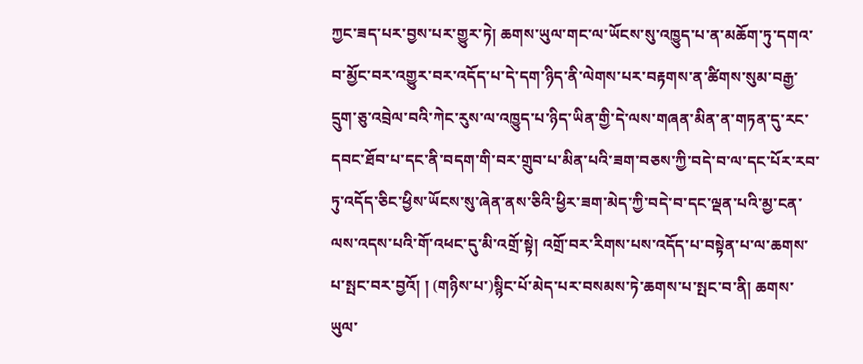ཀྱང་ཟད་པར་བྱས་པར་གྱུར་ཏེ། ཆགས་ཡུལ་གང་ལ་ཡོངས་སུ་འཁྱུད་པ་ན་མཆོག་ཏུ་དགའ་བ་མྱོང་བར་འགྱུར་བར་འདོད་པ་དེ་དག་ཉིད་ནི་ལེགས་པར་བརྟགས་ན་ཚིགས་སུམ་བརྒྱ་དྲུག་ཅུ་འབྲེལ་བའི་ཀེང་རུས་ལ་འཁྱུད་པ་ཉིད་ཡིན་གྱི་དེ་ལས་གཞན་མིན་ན་གཏན་དུ་རང་དབང་ཐོབ་པ་དང་ནི་བདག་གི་བར་གྲུབ་པ་མིན་པའི་ཟག་བཅས་ཀྱི་བདེ་བ་ལ་དང་པོར་རབ་ཏུ་འདོད་ཅིང་ཕྱིས་ཡོངས་སུ་ཞེན་ནས་ཅིའི་ཕྱིར་ཟག་མེད་ཀྱི་བདེ་བ་དང་ལྡན་པའི་མྱ་ངན་ལས་འདས་པའི་གོ་འཕང་དུ་མི་འགྲོ་སྟེ། འགྲོ་བར་རིགས་པས་འདོད་པ་བསྟེན་པ་ལ་ཆགས་པ་སྤང་བར་བྱའོ། ། (གཉིས་པ་)སྙིང་པོ་མེད་པར་བསམས་ཏེ་ཆགས་པ་སྤང་བ་ནི། ཆགས་ཡུལ་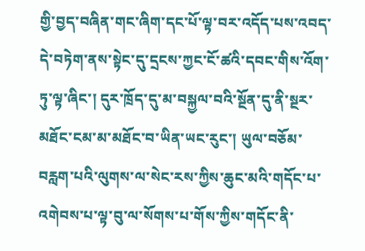གྱི་བྱད་བཞིན་གང་ཞིག་དང་པོ་ལྟ་བར་འདོད་པས་འབད་དེ་བཏེག་ནས་སྟེང་དུ་དྲངས་ཀྱང་ངོ་ཚའི་དབང་གིས་འོག་ཏུ་ལྟ་ཞིང་། དུར་ཁྲོད་དུ་མ་བསྐྱལ་བའི་སྔོན་དུ་ནི་སྔར་མཐོང་ངམ་མ་མཐོང་བ་ཡིན་ཡང་རུང་། ཡུལ་བཅོམ་བརླག་པའི་ལུགས་ལ་སེང་རས་ཀྱིས་ཆུང་མའི་གདོང་པ་འགེབས་པ་ལྟ་བུ་ལ་སོགས་པ་གོས་ཀྱིས་གདོང་ནི་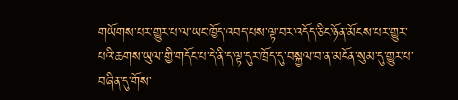གཡོགས་པར་གྱུར་པ་ལ་ཡང་ཁྱོད་འབད་པས་ལྟ་བར་འདོད་ཅིང་ཉོན་མོངས་པར་གྱུར་པའི་ཆགས་ཡུལ་གྱི་གདོང་པ་དེ་ནི་ད་ལྟ་དུར་ཁྲོད་དུ་བསྐྱལ་བ་ན་མངོན་སུམ་དུ་གྱུར་པ་བཞིན་དུ་གོས་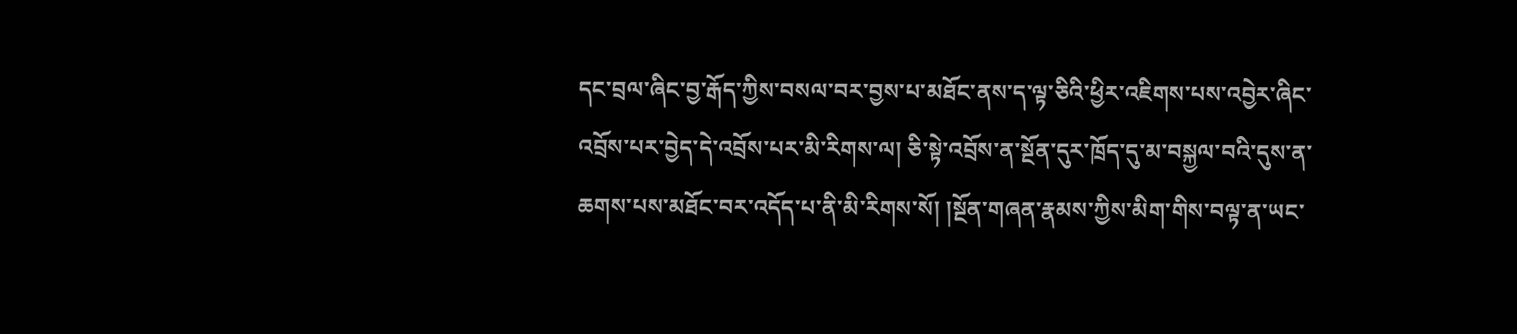དང་བྲལ་ཞིང་བྱ་རྒོད་ཀྱིས་བསལ་བར་བྱས་པ་མཐོང་ནས་ད་ལྟ་ཅིའི་ཕྱིར་འཇིགས་པས་འབྱེར་ཞིང་འབྲོས་པར་བྱེད་དེ་འབྲོས་པར་མི་རིགས་ལ། ཅི་སྟེ་འབྲོས་ན་སྔོན་དུར་ཁྲོད་དུ་མ་བསྐྱལ་བའི་དུས་ན་ཆགས་པས་མཐོང་བར་འདོད་པ་ནི་མི་རིགས་སོ། །སྔོན་གཞན་རྣམས་ཀྱིས་མིག་གིས་བལྟ་ན་ཡང་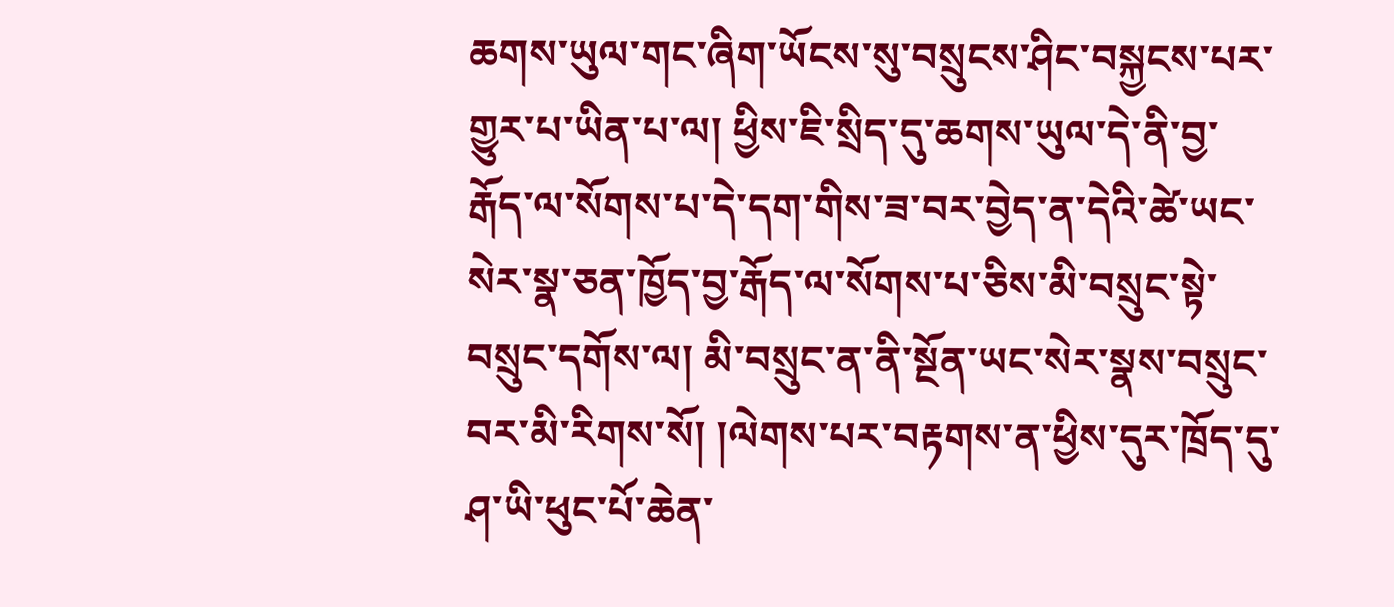ཆགས་ཡུལ་གང་ཞིག་ཡོངས་སུ་བསྲུངས་ཤིང་བསྐྱངས་པར་གྱུར་པ་ཡིན་པ་ལ། ཕྱིས་ཇི་སྲིད་དུ་ཆགས་ཡུལ་དེ་ནི་བྱ་རྒོད་ལ་སོགས་པ་དེ་དག་གིས་ཟ་བར་བྱེད་ན་དེའི་ཚེ་ཡང་སེར་སྣ་ཅན་ཁྱོད་བྱ་རྒོད་ལ་སོགས་པ་ཅིས་མི་བསྲུང་སྟེ་བསྲུང་དགོས་ལ། མི་བསྲུང་ན་ནི་སྔོན་ཡང་སེར་སྣས་བསྲུང་བར་མི་རིགས་སོ། །ལེགས་པར་བརྟགས་ན་ཕྱིས་དུར་ཁྲོད་དུ་ཤ་ཡི་ཕུང་པོ་ཆེན་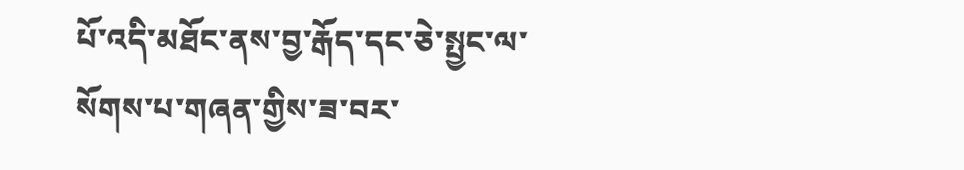པོ་འདི་མཐོང་ནས་བྱ་རྒོད་དང་ཅེ་སྤྱང་ལ་སོགས་པ་གཞན་གྱིས་ཟ་བར་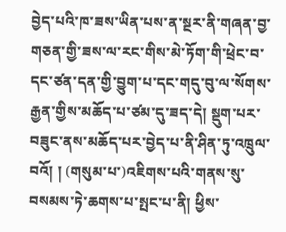བྱེད་པའི་ཁ་ཟས་ཡིན་པས་ན་སྔར་ནི་གཞན་བྱ་གཅན་གྱི་ཟས་ལ་རང་གིས་མེ་ཏོག་གི་ཕྲེང་བ་དང་ཙན་དན་གྱི་བྱུག་པ་དང་གདུ་བུ་ལ་སོགས་རྒྱན་གྱིས་མཆོད་པ་ཙམ་དུ་ཟད་དེ། སྡུག་པར་བཟུང་ནས་མཆོད་པར་བྱེད་པ་ནི་ཤིན་ཏུ་འཁྲུལ་བའོ། ། (གསུམ་པ་)འཇིགས་པའི་གནས་སུ་བསམས་ཏེ་ཆགས་པ་སྤང་པ་ནི། ཕྱིས་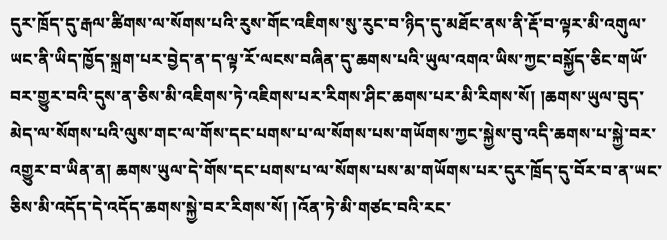དུར་ཁྲོད་དུ་རྒལ་ཚིགས་ལ་སོགས་པའི་རུས་གོང་འཇིགས་སུ་རུང་བ་ཉིད་དུ་མཐོང་ནས་ནི་རྡོ་བ་ལྟར་མི་འགུལ་ཡང་ནི་ཡིད་ཁྱོད་སྐྲག་པར་བྱེད་ན་ད་ལྟ་རོ་ལངས་བཞིན་དུ་ཆགས་པའི་ཡུལ་འགའ་ཡིས་ཀྱང་བསྐྱོད་ཅིང་གཡོ་བར་གྱུར་བའི་དུས་ན་ཅིས་མི་འཇིགས་ཏེ་འཇིགས་པར་རིགས་ཤིང་ཆགས་པར་མི་རིགས་སོ། །ཆགས་ཡུལ་བུད་མེད་ལ་སོགས་པའི་ལུས་གང་ལ་གོས་དང་པགས་པ་ལ་སོགས་པས་གཡོགས་ཀྱང་སྐྱེས་བུ་འདི་ཆགས་པ་སྐྱེ་བར་འགྱུར་བ་ཡིན་ན། ཆགས་ཡུལ་དེ་གོས་དང་པགས་པ་ལ་སོགས་པས་མ་གཡོགས་པར་དུར་ཁྲོད་དུ་བོར་བ་ན་ཡང་ཅིས་མི་འདོད་དེ་འདོད་ཆགས་སྐྱེ་བར་རིགས་སོ། །འོན་ཏེ་མི་གཙང་བའི་རང་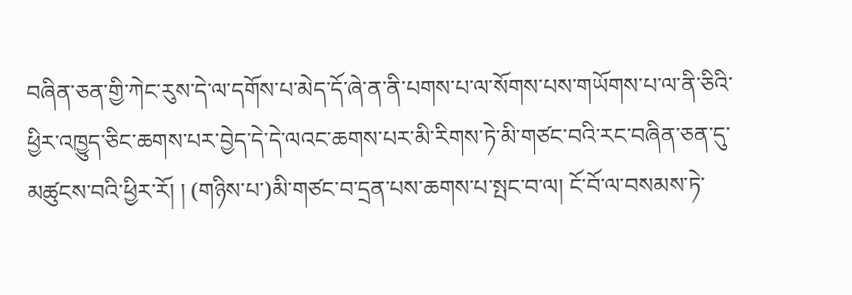བཞིན་ཅན་གྱི་ཀེང་རུས་དེ་ལ་དགོས་པ་མེད་དོ་ཞེ་ན་ནི་པགས་པ་ལ་སོགས་པས་གཡོགས་པ་ལ་ནི་ཅིའི་ཕྱིར་འཁྱུད་ཅིང་ཆགས་པར་བྱེད་དེ་དེ་ལའང་ཆགས་པར་མི་རིགས་ཏེ་མི་གཙང་བའི་རང་བཞིན་ཅན་དུ་མཚུངས་བའི་ཕྱིར་རོ། ། (གཉིས་པ་)མི་གཙང་བ་དྲན་པས་ཆགས་པ་སྤང་བ་ལ། ངོ་བོ་ལ་བསམས་ཏེ་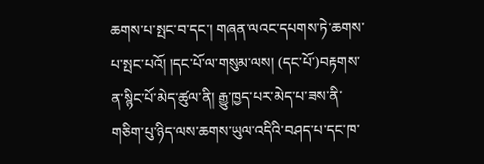ཆགས་པ་སྤང་བ་དང་། གཞན་ལའང་དཔགས་ཏེ་ཆགས་པ་སྤང་པའོ། །དང་པོ་ལ་གསུམ་ལས། (དང་པོ་)བརྟགས་ན་སྙིང་པོ་མེད་ཚུལ་ནི། རྒྱུ་ཁྱད་པར་མེད་པ་ཟས་ནི་གཅིག་པུ་ཉིད་ལས་ཆགས་ཡུལ་འདིའི་བཤད་པ་དང་ཁ་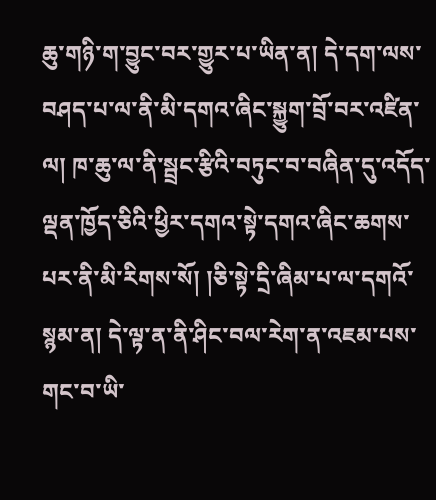ཆུ་གཉི་ག་བྱུང་བར་གྱུར་པ་ཡིན་ན། དེ་དག་ལས་བཤད་པ་ལ་ནི་མི་དགའ་ཞིང་སྐྱུག་བྲོ་བར་འཛིན་ལ། ཁ་ཆུ་ལ་ནི་སྦྲང་རྩིའི་བཏུང་བ་བཞིན་དུ་འདོད་ལྡན་ཁྱོད་ཅིའི་ཕྱིར་དགའ་སྟེ་དགའ་ཞིང་ཆགས་པར་ནི་མི་རིགས་སོ། །ཅི་སྟེ་དྲི་ཞིམ་པ་ལ་དགའོ་སྙམ་ན། དེ་ལྟ་ན་ནི་ཤིང་བལ་རེག་ན་འཇམ་པས་གང་བ་ཡི་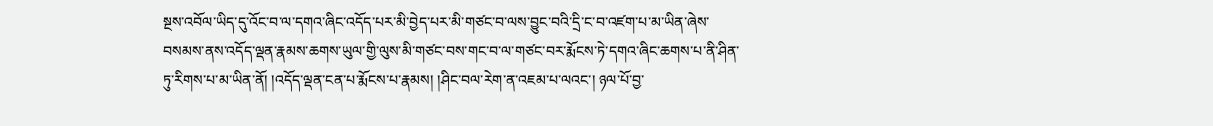སྔས་འབོལ་ཡིད་དུ་འོང་བ་ལ་དགའ་ཞིང་འདོད་པར་མི་བྱེད་པར་མི་གཙང་བ་ལས་བྱུང་བའི་དྲི་ང་བ་འཛག་པ་མ་ཡིན་ཞེས་བསམས་ནས་འདོད་ལྡན་རྣམས་ཆགས་ཡུལ་གྱི་ལུས་མི་གཙང་བས་གང་བ་ལ་གཙང་བར་རྨོངས་ཏེ་དགའ་ཞིང་ཆགས་པ་ནི་ཤིན་ཏུ་རིགས་པ་མ་ཡིན་ནོ། །འདོད་ལྡན་ངན་པ་རྨོངས་པ་རྣམས། །ཤིང་བལ་རེག་ན་འཇམ་པ་ལའང་། ཉལ་པོ་བྱ་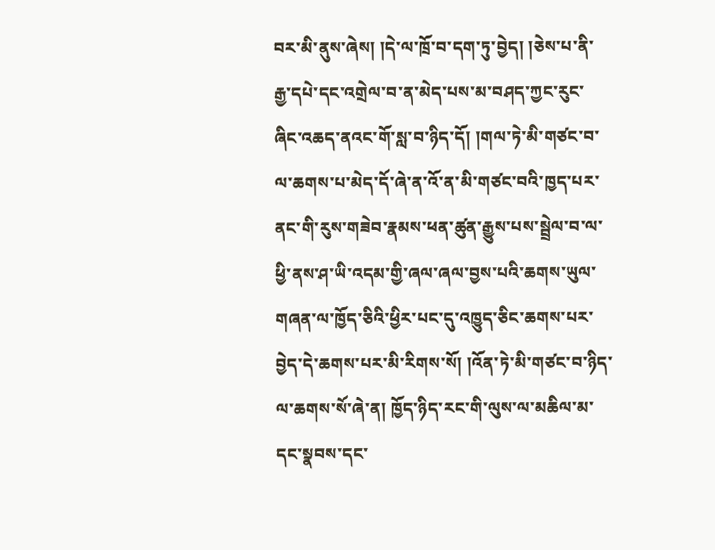བར་མི་ནུས་ཞེས། །དེ་ལ་ཁྲོ་བ་དག་ཏུ་བྱེད། །ཅེས་པ་ནི་རྒྱ་དཔེ་དང་འགྲེལ་བ་ན་མེད་པས་མ་བཤད་ཀྱང་རུང་ཞིང་འཆད་ནའང་གོ་སླ་བ་ཉིད་དོ། །གལ་ཏེ་མི་གཙང་བ་ལ་ཆགས་པ་མེད་དོ་ཞེ་ན་འོ་ན་མི་གཙང་བའི་ཁྱད་པར་ནང་གི་རུས་གཟེབ་རྣམས་ཕན་ཚུན་རྒྱུས་པས་སྦྲེལ་བ་ལ་ཕྱི་ནས་ཤ་ཡི་འདམ་གྱི་ཞལ་ཞལ་བྱས་པའི་ཆགས་ཡུལ་གཞན་ལ་ཁྱོད་ཅིའི་ཕྱིར་པང་དུ་འཁྱུད་ཅིང་ཆགས་པར་བྱེད་དེ་ཆགས་པར་མི་རིགས་སོ། །འོན་ཏེ་མི་གཙང་བ་ཉིད་ལ་ཆགས་སོ་ཞེ་ན། ཁྱོད་ཉིད་རང་གི་ལུས་ལ་མཆིལ་མ་དང་སྣབས་དང་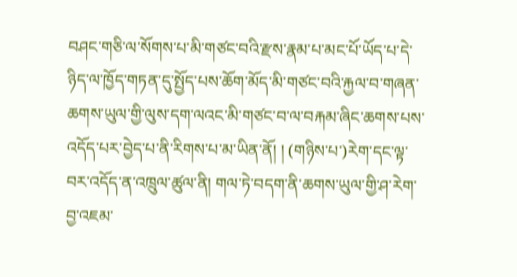བཤང་གཅི་ལ་སོགས་པ་མི་གཙང་བའི་རྫས་རྣམ་པ་མང་པོ་ཡོད་པ་དེ་ཉིད་ལ་ཁྱོད་གཏན་དུ་སྤྱོད་པས་ཆོག་མོད་མི་གཙང་བའི་རྐྱལ་བ་གཞན་ཆགས་ཡུལ་གྱི་ལུས་དག་ལའང་མི་གཙང་བ་ལ་བརྐམ་ཞིང་ཆགས་པས་འདོད་པར་བྱེད་པ་ནི་རིགས་པ་མ་ཡིན་ནོ། ། (གཉིས་པ་)རེག་དང་ལྟ་བར་འདོད་ན་འཁྲུལ་ཚུལ་ནི། གལ་ཏེ་བདག་ནི་ཆགས་ཡུལ་གྱི་ཤ་རེག་བྱ་འཇམ་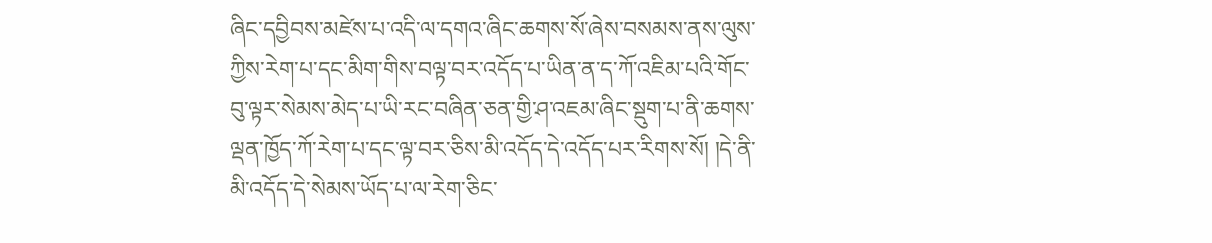ཞིང་དབྱིབས་མཛེས་པ་འདི་ལ་དགའ་ཞིང་ཆགས་སོ་ཞེས་བསམས་ནས་ལུས་ཀྱིས་རེག་པ་དང་མིག་གིས་བལྟ་བར་འདོད་པ་ཡིན་ན་ད་ཀོ་འཇིམ་པའི་གོང་བུ་ལྟར་སེམས་མེད་པ་ཡི་རང་བཞིན་ཅན་གྱི་ཤ་འཇམ་ཞིང་སྡུག་པ་ནི་ཆགས་ལྡན་ཁྱོད་ཀོ་རེག་པ་དང་ལྟ་བར་ཅིས་མི་འདོད་དེ་འདོད་པར་རིགས་སོ། །དེ་ནི་མི་འདོད་དེ་སེམས་ཡོད་པ་ལ་རེག་ཅིང་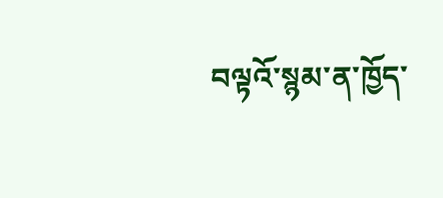བལྟའོ་སྙམ་ན་ཁྱོད་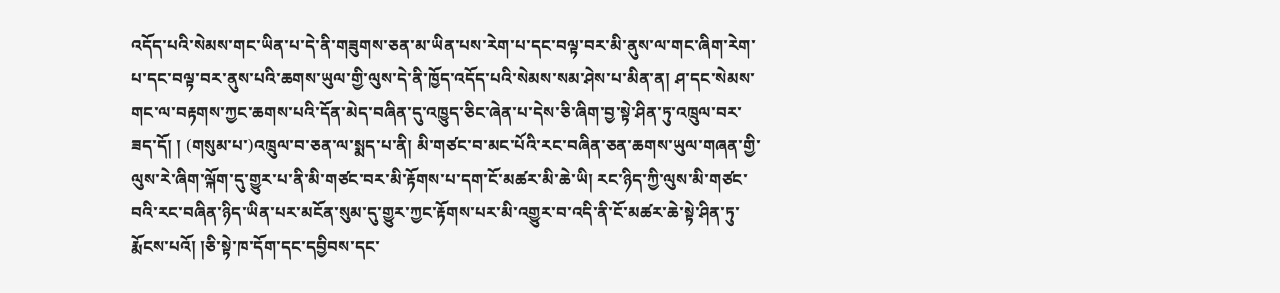འདོད་པའི་སེམས་གང་ཡིན་པ་དེ་ནི་གཟུགས་ཅན་མ་ཡིན་པས་རེག་པ་དང་བལྟ་བར་མི་ནུས་ལ་གང་ཞིག་རེག་པ་དང་བལྟ་བར་ནུས་པའི་ཆགས་ཡུལ་གྱི་ལུས་དེ་ནི་ཁྱོད་འདོད་པའི་སེམས་སམ་ཤེས་པ་མིན་ན། ཤ་དང་སེམས་གང་ལ་བརྟགས་ཀྱང་ཆགས་པའི་དོན་མེད་བཞིན་དུ་འཁྱུད་ཅིང་ཞེན་པ་དེས་ཅི་ཞིག་བྱ་སྟེ་ཤིན་ཏུ་འཁྲུལ་བར་ཟད་དོ། ། (གསུམ་པ་)འཁྲུལ་བ་ཅན་ལ་སྨད་པ་ནི། མི་གཙང་བ་མང་པོའི་རང་བཞིན་ཅན་ཆགས་ཡུལ་གཞན་གྱི་ལུས་རེ་ཞིག་ལྐོག་དུ་གྱུར་པ་ནི་མི་གཙང་བར་མི་རྟོགས་པ་དག་ངོ་མཚར་མི་ཆེ་ཡི། རང་ཉིད་ཀྱི་ལུས་མི་གཙང་བའི་རང་བཞིན་ཉིད་ཡིན་པར་མངོན་སུམ་དུ་གྱུར་ཀྱང་རྟོགས་པར་མི་འགྱུར་བ་འདི་ནི་ངོ་མཚར་ཆེ་སྟེ་ཤིན་ཏུ་རྨོངས་པའོ། །ཅི་སྟེ་ཁ་དོག་དང་དབྱིབས་དང་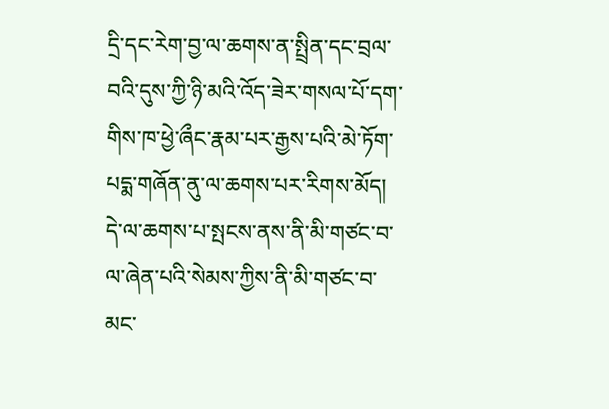དྲི་དང་རེག་བྱ་ལ་ཆགས་ན་སྤྲིན་དང་བྲལ་བའི་དུས་ཀྱི་ཉི་མའི་འོད་ཟེར་གསལ་པོ་དག་གིས་ཁ་ཕྱེ་ཞྀང་རྣམ་པར་རྒྱས་པའི་མེ་ཏོག་པདྨ་གཞོན་ནུ་ལ་ཆགས་པར་རིགས་མོད། དེ་ལ་ཆགས་པ་སྤངས་ནས་ནི་མི་གཙང་བ་ལ་ཞེན་པའི་སེམས་ཀྱིས་ནི་མི་གཙང་བ་མང་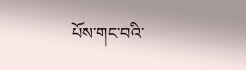པོས་གང་བའི་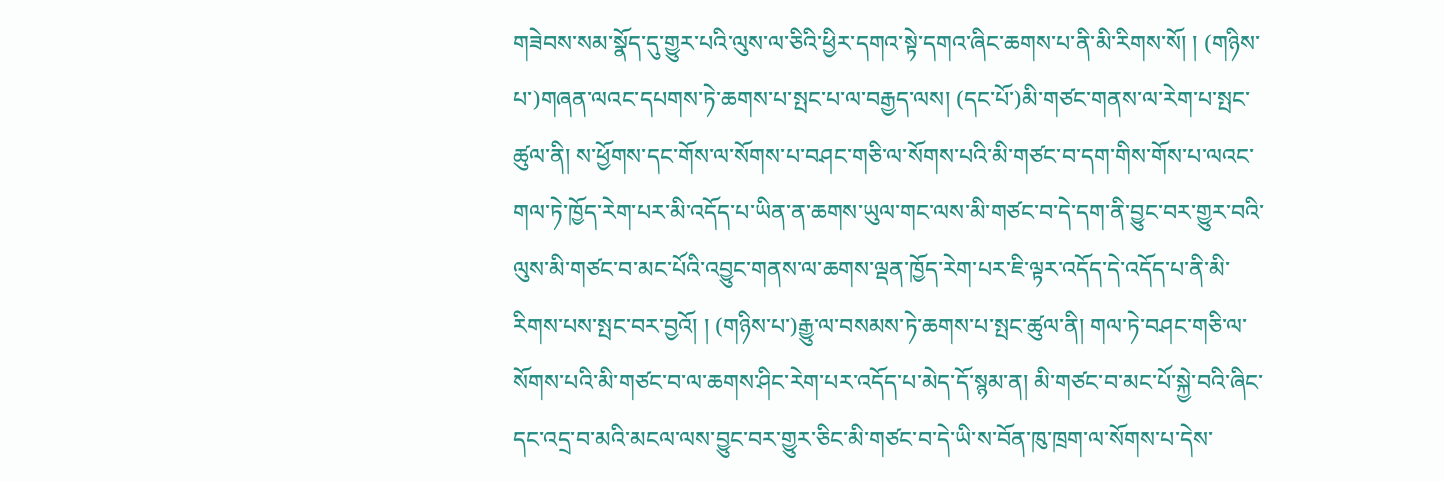གཟེབས་སམ་སྣོད་དུ་གྱུར་པའི་ལུས་ལ་ཅིའི་ཕྱིར་དགའ་སྟེ་དགའ་ཞིང་ཆགས་པ་ནི་མི་རིགས་སོ། ། (གཉིས་པ་)གཞན་ལའང་དཔགས་ཏེ་ཆགས་པ་སྤང་པ་ལ་བརྒྱད་ལས། (དང་པོ་)མི་གཙང་གནས་ལ་རེག་པ་སྤང་ཚུལ་ནི། ས་ཕྱོགས་དང་གོས་ལ་སོགས་པ་བཤང་གཅི་ལ་སོགས་པའི་མི་གཙང་བ་དག་གིས་གོས་པ་ལའང་གལ་ཏེ་ཁྱོད་རེག་པར་མི་འདོད་པ་ཡིན་ན་ཆགས་ཡུལ་གང་ལས་མི་གཙང་བ་དེ་དག་ནི་བྱུང་བར་གྱུར་བའི་ལུས་མི་གཙང་བ་མང་པོའི་འབྱུང་གནས་ལ་ཆགས་ལྡན་ཁྱོད་རེག་པར་ཇི་ལྟར་འདོད་དེ་འདོད་པ་ནི་མི་རིགས་པས་སྤང་བར་བྱའོ། ། (གཉིས་པ་)རྒྱུ་ལ་བསམས་ཏེ་ཆགས་པ་སྤང་ཚུལ་ནི། གལ་ཏེ་བཤང་གཅི་ལ་སོགས་པའི་མི་གཙང་བ་ལ་ཆགས་ཤིང་རེག་པར་འདོད་པ་མེད་དོ་སྙམ་ན། མི་གཙང་བ་མང་པོ་སྐྱེ་བའི་ཞིང་དང་འདྲ་བ་མའི་མངལ་ལས་བྱུང་བར་གྱུར་ཅིང་མི་གཙང་བ་དེ་ཡི་ས་བོན་ཁུ་ཁྲག་ལ་སོགས་པ་དེས་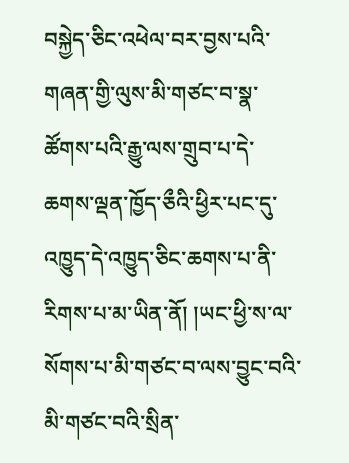བསྐྱེད་ཅིང་འཕེལ་བར་བྱས་པའི་གཞན་གྱི་ལུས་མི་གཙང་བ་སྣ་ཚོགས་པའི་རྒྱུ་ལས་གྲུབ་པ་དེ་ཆགས་ལྡན་ཁྱོད་ཅྀའི་ཕྱིར་པང་དུ་འཁྱུད་དེ་འཁྱུད་ཅིང་ཆགས་པ་ནི་རིགས་པ་མ་ཡིན་ནོ། །ཡང་ཕྱི་ས་ལ་སོགས་པ་མི་གཙང་བ་ལས་བྱུང་བའི་མི་གཙང་བའི་སྲིན་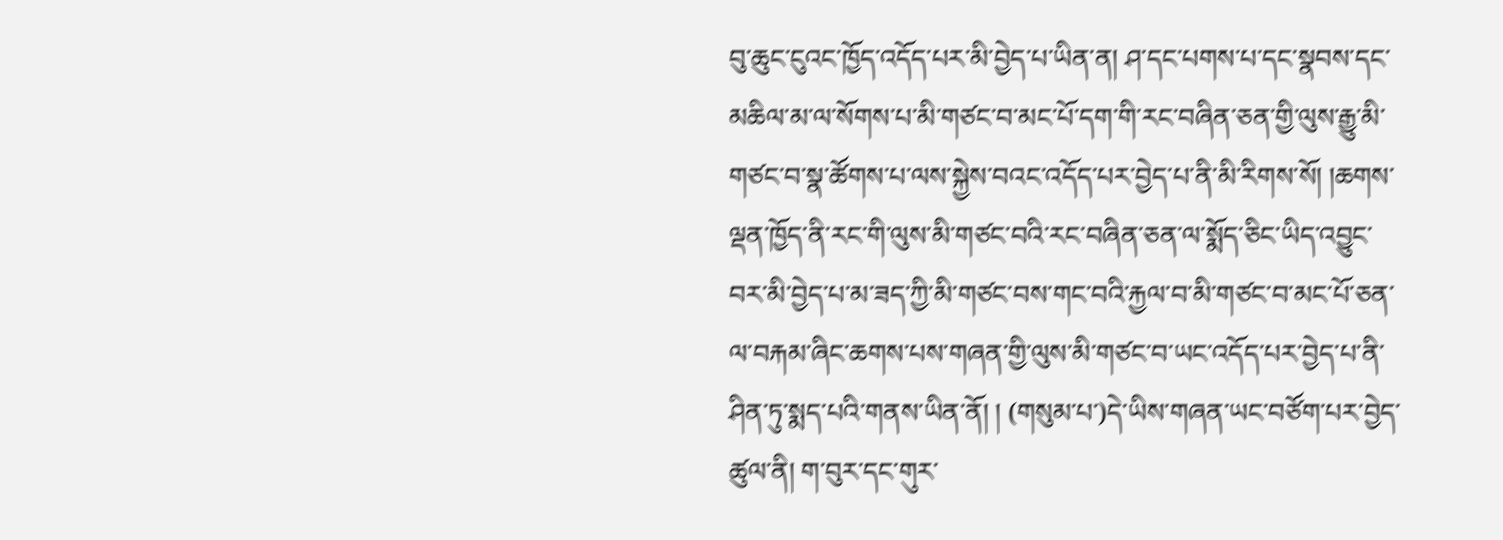བུ་ཆུང་ངུའང་ཁྱོད་འདོད་པར་མི་བྱེད་པ་ཡིན་ན། ཤ་དང་པགས་པ་དང་སྣབས་དང་མཆིལ་མ་ལ་སོགས་པ་མི་གཙང་བ་མང་པོ་དག་གི་རང་བཞིན་ཅན་གྱི་ལུས་རྒྱུ་མི་གཙང་བ་སྣ་ཚོགས་པ་ལས་སྐྱེས་བའང་འདོད་པར་བྱེད་པ་ནི་མི་རིགས་སོ། །ཆགས་ལྡན་ཁྱོད་ནི་རང་གི་ལུས་མི་གཙང་བའི་རང་བཞིན་ཅན་ལ་སྨོད་ཅིང་ཡིད་འབྱུང་བར་མི་བྱེད་པ་མ་ཟད་ཀྱི་མི་གཙང་བས་གང་བའི་རྐྱལ་བ་མི་གཙང་བ་མང་པོ་ཅན་ལ་བརྐམ་ཞིང་ཆགས་པས་གཞན་གྱི་ལུས་མི་གཙང་བ་ཡང་འདོད་པར་བྱེད་པ་ནི་ཤིན་ཏུ་སྨད་པའི་གནས་ཡིན་ནོ། ། (གསུམ་པ་)དེ་ཡིས་གཞན་ཡང་བཙོག་པར་བྱེད་ཚུལ་ནི། ག་བུར་དང་གུར་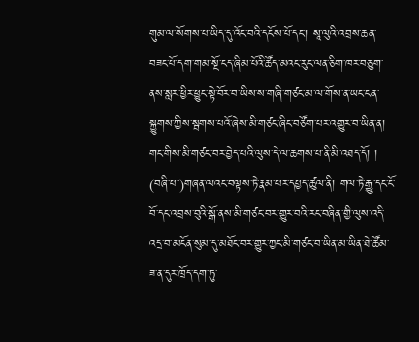གུམ་ལ་སོགས་པ་ཡིད་དུ་འོང་བའི་དངོས་པོ་དང་། སཱ་ལུའི་འབྲས་ཆན་བཟང་པོ་དག་གམ་སྔོ་ངད་ཞིམ་པོའི་ཚོད་མའང་རུང་ལན་ཅིག་ཁར་བཅུག་ནས་སླར་ཕྱིར་ཕྱུང་སྟེ་བོར་བ་ཡིས་ས་གཞི་གཙང་མ་ལ་གོས་ན་ཡང་ངན་སྐྱུགས་ཀྱིས་སྦགས་པའོ་ཞེས་མི་གཙང་ཞིང་བཙོག་པར་འགྱུར་བ་ཡིན་ན། གང་གིས་མི་གཙང་བར་བྱེད་པའི་ལུས་དེ་ལ་ཆགས་པ་ནི་མི་འཐད་དོ། ། (བཞི་པ་)གཞན་ལའང་བལྟས་ཏེ་རྣམ་པར་དཔྱད་ཚུལ་ནི། གལ་ཏེ་རྒྱུ་དང་ངོ་བོ་དང་འབྲས་བུའི་སྒོ་ནས་མི་གཙང་བར་གྱུར་བའི་རང་བཞིན་གྱི་ལུས་འདི་འདྲ་བ་མངོན་སུམ་དུ་མཐོང་བར་གྱུར་ཀྱང་མི་གཙང་བ་ཡིན་མ་ཡིན་ཐེ་ཚོམ་ཟ་ན་དུར་ཁྲོད་དག་ཏུ་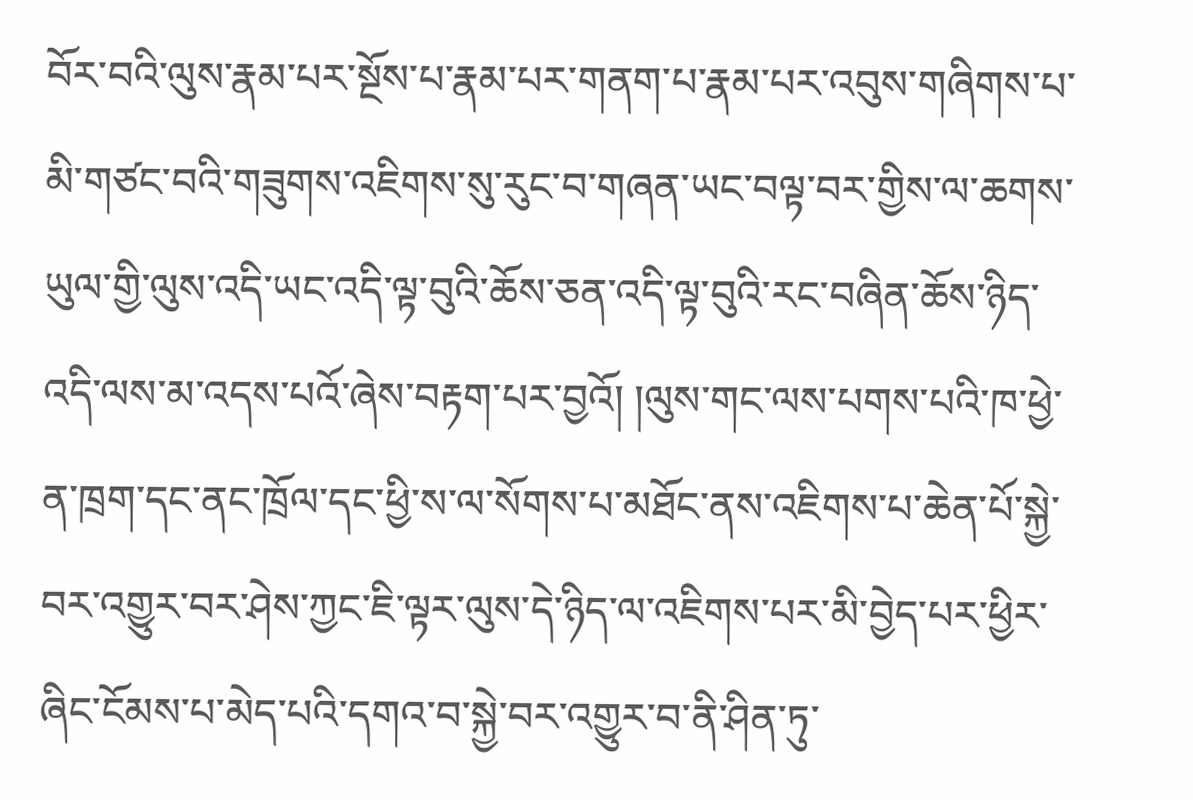བོར་བའི་ལུས་རྣམ་པར་སྔོས་པ་རྣམ་པར་གནག་པ་རྣམ་པར་འབུས་གཞིགས་པ་མི་གཙང་བའི་གཟུགས་འཇིགས་སུ་རུང་བ་གཞན་ཡང་བལྟ་བར་གྱིས་ལ་ཆགས་ཡུལ་གྱི་ལུས་འདི་ཡང་འདི་ལྟ་བུའི་ཆོས་ཅན་འདི་ལྟ་བུའི་རང་བཞིན་ཆོས་ཉིད་འདི་ལས་མ་འདས་པའོ་ཞེས་བརྟག་པར་བྱའོ། །ལུས་གང་ལས་པགས་པའི་ཁ་ཕྱེ་ན་ཁྲག་དང་ནང་ཁྲོལ་དང་ཕྱི་ས་ལ་སོགས་པ་མཐོང་ནས་འཇིགས་པ་ཆེན་པོ་སྐྱེ་བར་འགྱུར་བར་ཤེས་ཀྱང་ཇི་ལྟར་ལུས་དེ་ཉིད་ལ་འཇིགས་པར་མི་བྱེད་པར་ཕྱིར་ཞིང་ངོམས་པ་མེད་པའི་དགའ་བ་སྐྱེ་བར་འགྱུར་བ་ནི་ཤིན་ཏུ་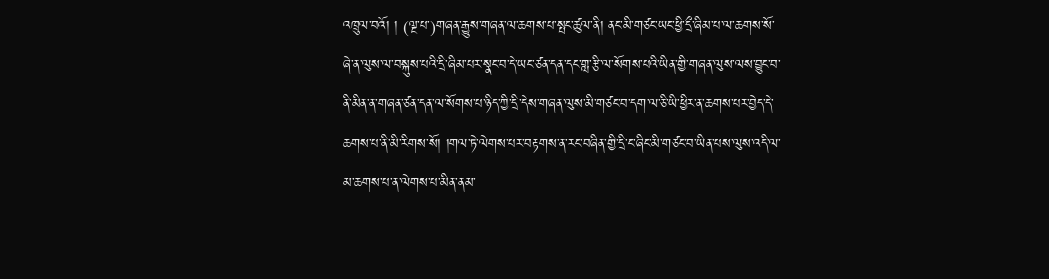འཁྲུལ་བའོ། ། (ལྔ་པ་)གཞན་རྒྱུས་གཞན་ལ་ཆགས་པ་སྤང་ཚུལ་ནི། ནང་མི་གཙང་ཡང་ཕྱི་དྲྀ་ཞིམ་པ་ལ་ཆགས་སོ་ཞེ་ན་ལུས་ལ་བསྐུས་པའི་དྲི་ཞིམ་པར་སྣང་བ་དེ་ཡང་ཙན་དན་དང་གླ་རྩི་ལ་སོགས་པའི་ཡིན་གྱི་གཞན་ལུས་ལས་བྱུང་བ་ནི་མིན་ན་གཞན་ཙན་དན་ལ་སོགས་པ་ཉིད་ཀྱི་དྲི་དེས་གཞན་ལུས་མི་གཙང་བ་དག་ལ་ཅི་ཡི་ཕྱིར་ན་ཆགས་པར་བྱེད་དེ་ཆགས་པ་ནི་མི་རིགས་སོ། །གལ་ཏེ་ལེགས་པར་བརྟགས་ན་རང་བཞིན་གྱི་དྲི་ང་ཞིང་མི་གཙང་བ་ཡིན་པས་ལུས་འདི་ལ་མ་ཆགས་པ་ན་ལེགས་པ་མིན་ནམ་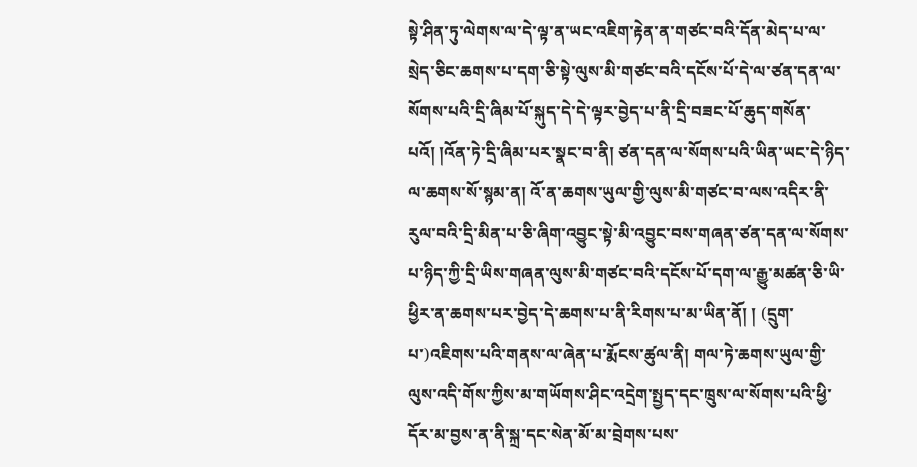སྟེ་ཤིན་ཏུ་ལེགས་ལ་དེ་ལྟ་ན་ཡང་འཇིག་རྟེན་ན་གཙང་བའི་དོན་མེད་པ་ལ་སྲེད་ཅིང་ཆགས་པ་དག་ཅི་སྟེ་ལུས་མི་གཙང་བའི་དངོས་པོ་དེ་ལ་ཙན་དན་ལ་སོགས་པའི་དྲི་ཞིམ་པོ་སྐུད་དེ་དེ་ལྟར་བྱེད་པ་ནི་དྲི་བཟང་པོ་ཆུད་གསོན་པའོ། །འོན་ཏེ་དྲི་ཞིམ་པར་སྣང་བ་ནི། ཙན་དན་ལ་སོགས་པའི་ཡིན་ཡང་དེ་ཉིད་ལ་ཆགས་སོ་སྙམ་ན། འོ་ན་ཆགས་ཡུལ་གྱི་ལུས་མི་གཙང་བ་ལས་འདིར་ནི་རུལ་བའི་དྲི་མིན་པ་ཅི་ཞིག་འབྱུང་སྟེ་མི་འབྱུང་བས་གཞན་ཙན་དན་ལ་སོགས་པ་ཉིད་ཀྱི་དྲི་ཡིས་གཞན་ལུས་མི་གཙང་བའི་དངོས་པོ་དག་ལ་རྒྱུ་མཚན་ཅི་ཡི་ཕྱིར་ན་ཆགས་པར་བྱེད་དེ་ཆགས་པ་ནི་རིགས་པ་མ་ཡིན་ནོ། ། (དྲུག་པ་)འཇིགས་པའི་གནས་ལ་ཞེན་པ་རྨོངས་ཚུལ་ནི། གལ་ཏེ་ཆགས་ཡུལ་གྱི་ལུས་འདི་གོས་ཀྱིས་མ་གཡོགས་ཤིང་འདྲེག་སྤྱད་དང་ཁྲུས་ལ་སོགས་པའི་ཕྱི་དོར་མ་བྱས་ན་ནི་སྐྲ་དང་སེན་མོ་མ་བྲེགས་པས་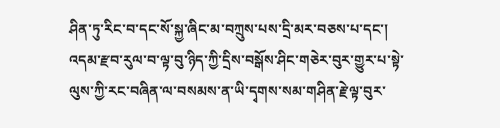ཤིན་ཏུ་རིང་བ་དང་སོ་སྐྱ་ཞིང་མ་བཀྲུས་པས་དྲི་མར་བཅས་པ་དང་། འདམ་རྫབ་རུལ་བ་ལྟ་བུ་ཉིད་ཀྱི་དྲིས་བསྒོས་ཤིང་གཅེར་བུར་གྱུར་པ་སྟེ་ལུས་ཀྱི་རང་བཞིན་ལ་བསམས་ན་ཡི་དྭགས་སམ་གཤིན་རྗེ་ལྟ་བུར་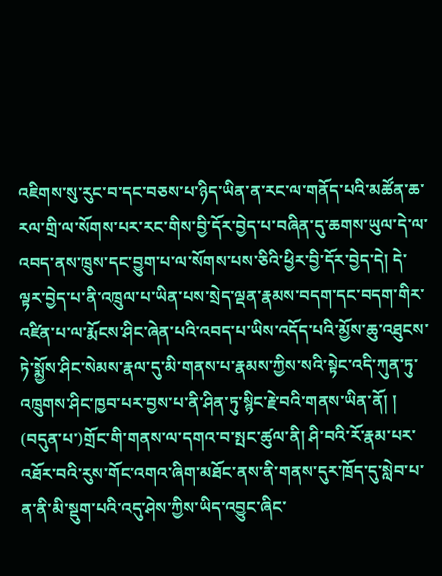འཇིགས་སུ་རུང་བ་དང་བཅས་པ་ཉིད་ཡིན་ན་རང་ལ་གནོད་པའི་མཚོན་ཆ་རལ་གྲི་ལ་སོགས་པར་རང་གིས་བྱི་དོར་བྱེད་པ་བཞིན་དུ་ཆགས་ཡུལ་དེ་ལ་འབད་ནས་ཁྲུས་དང་བྱུག་པ་ལ་སོགས་པས་ཅིའི་ཕྱིར་བྱི་དོར་བྱེད་དེ། དེ་ལྟར་བྱེད་པ་ནི་འཁྲུལ་པ་ཡིན་པས་སྲེད་ལྡན་རྣམས་བདག་དང་བདག་གིར་འཛིན་པ་ལ་རྨོངས་ཤིང་ཞེན་པའི་འབད་པ་ཡིས་འདོད་པའི་མྱོས་ཆུ་འཐུངས་ཏེ་སྨྱོས་ཤིང་སེམས་རྣལ་དུ་མི་གནས་པ་རྣམས་ཀྱིས་སའི་སྟེང་འདི་ཀུན་ཏུ་འཁྲུགས་ཤིང་ཁྱབ་པར་བྱས་པ་ནི་ཤིན་ཏུ་སྙིང་རྗེ་བའི་གནས་ཡིན་ནོ། ། (བདུན་པ་)གྲོང་གི་གནས་ལ་དགའ་བ་སྤང་ཚུལ་ནི། ཤི་བའི་རོ་རྣམ་པར་འཐོར་བའི་རུས་གོང་འགའ་ཞིག་མཐོང་ནས་ནི་གནས་དུར་ཁྲོད་དུ་སླེབ་པ་ན་ནི་མི་སྡུག་པའི་འདུ་ཤེས་ཀྱིས་ཡིད་འབྱུང་ཞིང་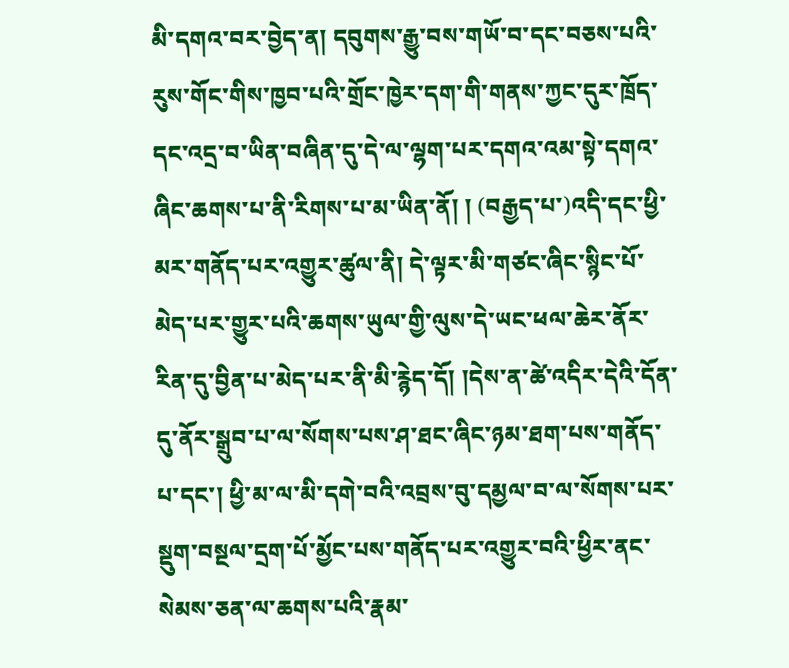མི་དགའ་བར་བྱེད་ན། དབུགས་རྒྱུ་བས་གཡོ་བ་དང་བཅས་པའི་རུས་གོང་གིས་ཁྱབ་པའི་གྲོང་ཁྱེར་དག་གི་གནས་ཀྱང་དུར་ཁྲོད་དང་འདྲ་བ་ཡིན་བཞིན་དུ་དེ་ལ་ལྷག་པར་དགའ་འམ་སྟེ་དགའ་ཞིང་ཆགས་པ་ནི་རིགས་པ་མ་ཡིན་ནོ། ། (བརྒྱད་པ་)འདི་དང་ཕྱི་མར་གནོད་པར་འགྱུར་ཚུལ་ནི། དེ་ལྟར་མི་གཙང་ཞིང་སྙིང་པོ་མེད་པར་གྱུར་པའི་ཆགས་ཡུལ་གྱི་ལུས་དེ་ཡང་ཕལ་ཆེར་ནོར་རིན་དུ་བྱིན་པ་མེད་པར་ནི་མི་རྙེད་དོ། །དེས་ན་ཚེ་འདིར་དེའི་དོན་དུ་ནོར་སྒྲུབ་པ་ལ་སོགས་པས་ཤ་ཐང་ཞིང་ཉམ་ཐག་པས་གནོད་པ་དང་། ཕྱི་མ་ལ་མི་དགེ་བའི་འབྲས་བུ་དམྱལ་བ་ལ་སོགས་པར་སྡུག་བསྔལ་དྲག་པོ་མྱོང་པས་གནོད་པར་འགྱུར་བའི་ཕྱིར་ནང་སེམས་ཅན་ལ་ཆགས་པའི་རྣམ་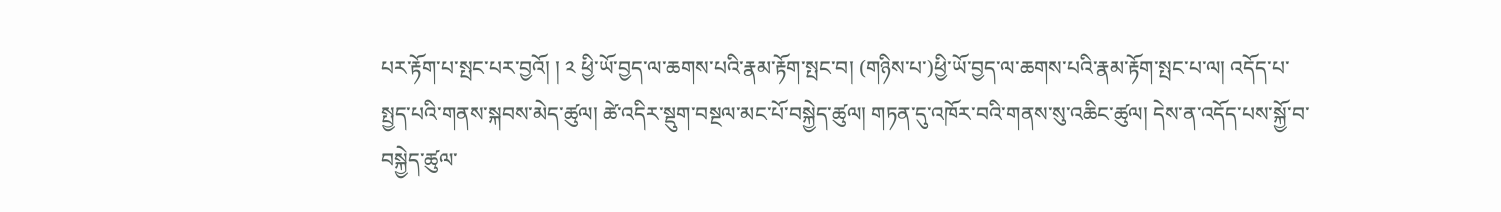པར་རྟོག་པ་སྤང་པར་བྱའོ། ། ༢ ཕྱི་ཡོ་བྱད་ལ་ཆགས་པའི་རྣམ་རྟོག་སྤང་བ། (གཉིས་པ་)ཕྱི་ཡོ་བྱད་ལ་ཆགས་པའི་རྣམ་རྟོག་སྤང་པ་ལ། འདོད་པ་སྤྱད་པའི་གནས་སྐབས་མེད་ཚུལ། ཚེ་འདིར་སྡུག་བསྔལ་མང་པོ་བསྐྱེད་ཚུལ། གཏན་དུ་འཁོར་བའི་གནས་སུ་འཆིང་ཚུལ། དེས་ན་འདོད་པས་སྐྱོ་བ་བསྐྱེད་ཚུལ་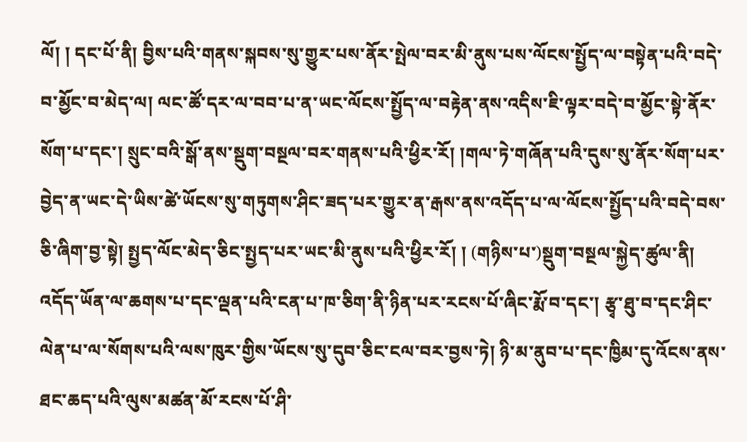ལོ། ། དང་པོ་ནི། བྱིས་པའི་གནས་སྐབས་སུ་གྱུར་པས་ནོར་སྤེལ་བར་མི་ནུས་པས་ལོངས་སྤྱོད་ལ་བསྟེན་པའི་བདེ་བ་མྱོང་བ་མེད་ལ། ལང་ཚོ་དར་ལ་བབ་པ་ན་ཡང་ལོངས་སྤྱོད་ལ་བརྟེན་ནས་འདིས་ཇི་ལྟར་བདེ་བ་མྱོང་སྟེ་ནོར་སོག་པ་དང་། སྲུང་བའི་སྒོ་ནས་སྡུག་བསྔལ་བར་གནས་པའི་ཕྱིར་རོ། །གལ་ཏེ་གཞོན་པའི་དུས་སུ་ནོར་སོག་པར་བྱེད་ན་ཡང་དེ་ཡིས་ཚེ་ཡོངས་སུ་གཏུགས་ཤིང་ཟད་པར་གྱུར་ན་རྒས་ནས་འདོད་པ་ལ་ལོངས་སྤྱོད་པའི་བདེ་བས་ཅི་ཞིག་བྱ་སྟེ། སྤྱད་ལོང་མེད་ཅིང་སྤྱད་པར་ཡང་མི་ནུས་པའི་ཕྱིར་རོ། ། (གཉིས་པ་)སྡུག་བསྔལ་སྐྱེད་ཚུལ་ནི། འདོད་ཡོན་ལ་ཆགས་པ་དང་ལྡན་པའི་ངན་པ་ཁ་ཅིག་ནི་ཉིན་པར་རངས་པོ་ཞིང་རྨོ་བ་དང་། རྩྭ་ཐུ་བ་དང་ཤིང་ལེན་པ་ལ་སོགས་པའི་ལས་ཁུར་གྱིས་ཡོངས་སུ་དུབ་ཅིང་ངལ་བར་བྱས་ཏེ། ཉི་མ་ནུབ་པ་དང་ཁྱིམ་དུ་འོངས་ནས་ཐང་ཆད་པའི་ལུས་མཚན་མོ་རངས་པོ་ཤི་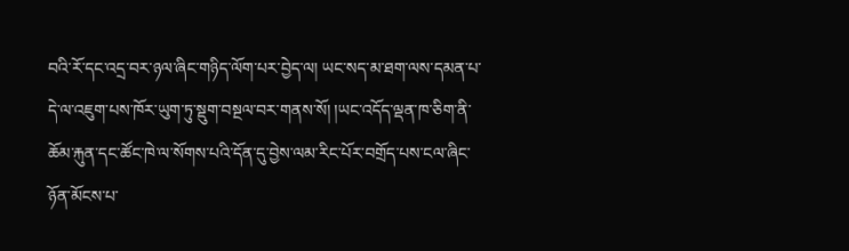བའི་རོ་དང་འདྲ་བར་ཉལ་ཞིང་གཉིད་ལོག་པར་བྱེད་ལ། ཡང་སད་མ་ཐག་ལས་དམན་པ་དེ་ལ་འཇུག་པས་ཁོར་ཡུག་ཏུ་སྡུག་བསྔལ་བར་གནས་སོ། །ཡང་འདོད་ལྡན་ཁ་ཅིག་ནི་ཆོམ་རྐུན་དང་ཚོང་ཁེ་ལ་སོགས་པའི་དོན་དུ་བྱེས་ལམ་རིང་པོར་བགྲོད་པས་ངལ་ཞིང་ཉོན་མོངས་པ་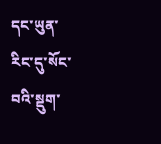དང་ཡུན་རིང་དུ་སོང་བའི་སྡུག་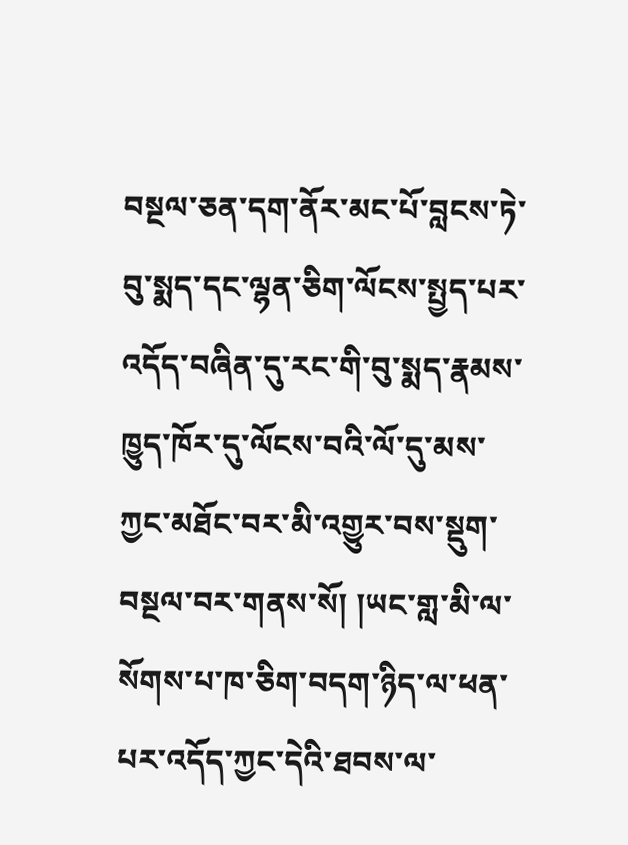བསྔལ་ཅན་དག་ནོར་མང་པོ་བླངས་ཏེ་བུ་སྨད་དང་ལྷན་ཅིག་ལོངས་སྤྱད་པར་འདོད་བཞིན་དུ་རང་གི་བུ་སྨད་རྣམས་ཁྱུད་ཁོར་དུ་ལོངས་བའི་ལོ་དུ་མས་ཀྱང་མཐོང་བར་མི་འགྱུར་བས་སྡུག་བསྔལ་བར་གནས་སོ། །ཡང་གླ་མི་ལ་སོགས་པ་ཁ་ཅིག་བདག་ཉིད་ལ་ཕན་པར་འདོད་ཀྱང་དེའི་ཐབས་ལ་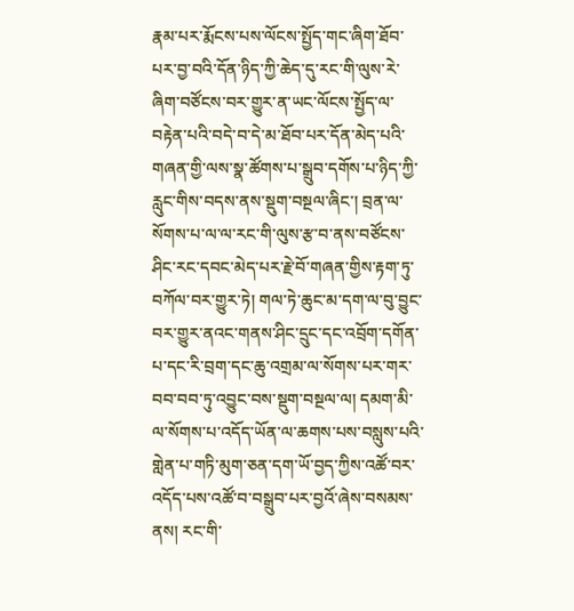རྣམ་པར་རྨོངས་པས་ལོངས་སྤྱོད་གང་ཞིག་ཐོབ་པར་བྱ་བའི་དོན་ཉིད་ཀྱི་ཆེད་དུ་རང་གི་ལུས་རེ་ཞིག་བཙོངས་བར་གྱུར་ན་ཡང་ལོངས་སྤྱོད་ལ་བརྟེན་པའི་བདེ་བ་དེ་མ་ཐོབ་པར་དོན་མེད་པའི་གཞན་གྱི་ལས་སྣ་ཚོགས་པ་སྒྲུབ་དགོས་པ་ཉིད་ཀྱི་རླུང་གིས་བདས་ནས་སྡུག་བསྔལ་ཞིང་། བྲན་ལ་སོགས་པ་ལ་ལ་རང་གི་ལུས་རྩ་བ་ནས་བཙོངས་ཤིང་རང་དབང་མེད་པར་རྗེ་བོ་གཞན་གྱིས་རྟག་ཏུ་བཀོལ་བར་གྱུར་ཏེ། གལ་ཏེ་ཆུང་མ་དག་ལ་བུ་བྱུང་བར་གྱུར་ནའང་གནས་ཤིང་དྲུང་དང་འབྲོག་དགོན་པ་དང་རི་བྲག་དང་ཆུ་འགྲམ་ལ་སོགས་པར་གར་བབ་བབ་ཏུ་འབྱུང་བས་སྡུག་བསྔལ་ལ། དམག་མི་ལ་སོགས་པ་འདོད་ཡོན་ལ་ཆགས་པས་བསླུས་པའི་གླེན་པ་གཏི་མུག་ཅན་དག་ཡོ་བྱད་ཀྱིས་འཚོ་བར་འདོད་པས་འཚོ་བ་བསྒྲུབ་པར་བྱའོ་ཞེས་བསམས་ནས། རང་གི་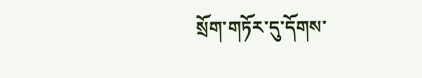སྲོག་གཏོར་དུ་དོགས་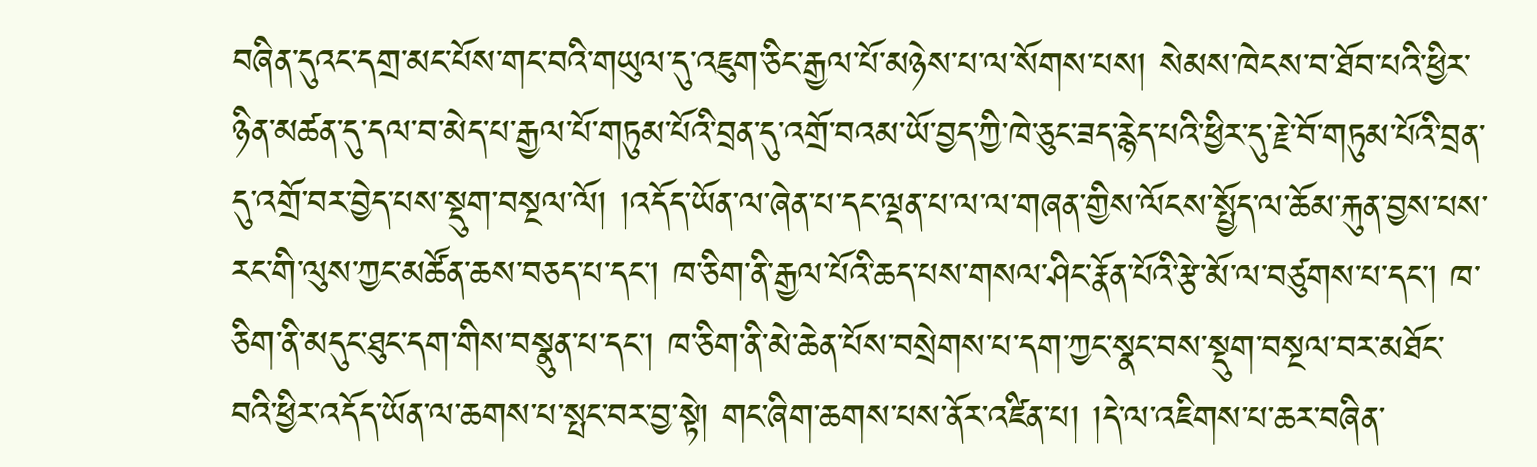བཞིན་དུའང་དགྲ་མང་པོས་གང་བའི་གཡུལ་དུ་འཇུག་ཅིང་རྒྱལ་པོ་མཉེས་པ་ལ་སོགས་པས། སེམས་ཁེངས་བ་ཐོབ་པའི་ཕྱིར་ཉིན་མཚན་དུ་དལ་བ་མེད་པ་རྒྱལ་པོ་གཏུམ་པོའི་བྲན་དུ་འགྲོ་བའམ་ཡོ་བྱད་ཀྱི་ཁེ་ཅུང་ཟད་རྙེད་པའི་ཕྱིར་དུ་རྗེ་བོ་གཏུམ་པོའི་བྲན་དུ་འགྲོ་བར་བྱེད་པས་སྡུག་བསྔལ་ལོ། །འདོད་ཡོན་ལ་ཞེན་པ་དང་ལྡན་པ་ལ་ལ་གཞན་གྱིས་ལོངས་སྤྱོད་ལ་ཆོམ་རྐུན་བྱས་པས་རང་གི་ལུས་ཀྱང་མཚོན་ཆས་བཅད་པ་དང་། ཁ་ཅིག་ནི་རྒྱལ་པོའི་ཆད་པས་གསལ་ཤིང་རྣོན་པོའི་རྩེ་མོ་ལ་བཙུགས་པ་དང་། ཁ་ཅིག་ནི་མདུང་ཐུང་དག་གིས་བསྣུན་པ་དང་། ཁ་ཅིག་ནི་མེ་ཆེན་པོས་བསྲེགས་པ་དག་ཀྱང་སྣང་བས་སྡུག་བསྔལ་བར་མཐོང་བའི་ཕྱིར་འདོད་ཡོན་ལ་ཆགས་པ་སྤང་བར་བྱ་སྟེ། གང་ཞིག་ཆགས་པས་ནོར་འཛིན་པ། །དེ་ལ་འཇིགས་པ་ཆར་བཞིན་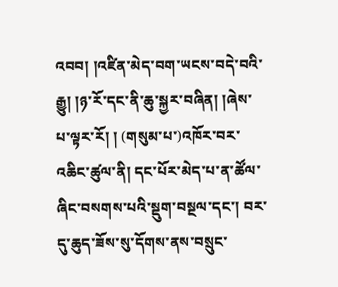འབབ། །འཛིན་མེད་བག་ཡངས་བདེ་བའི་རྒྱུ། །ཉ་རོ་དང་ནི་ཆུ་སྐྱར་བཞིན། །ཞེས་པ་ལྟར་རོ། ། (གསུམ་པ་)འཁོར་བར་འཆིང་ཚུལ་ནི། དང་པོར་མེད་པ་ན་ཚོལ་ཞིང་བསགས་པའི་སྡུག་བསྔལ་དང་། བར་དུ་ཆུད་ཟོས་སུ་དོགས་ནས་བསྲུང་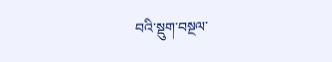བའི་སྡུག་བསྔལ་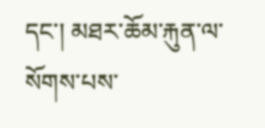དང་། མཐར་ཆོམ་རྐུན་ལ་སོགས་པས་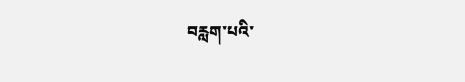བརླག་པའི་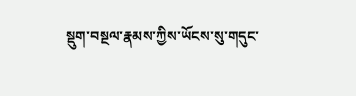སྡུག་བསྔལ་རྣམས་ཀྱིས་ཡོངས་སུ་གདུང་